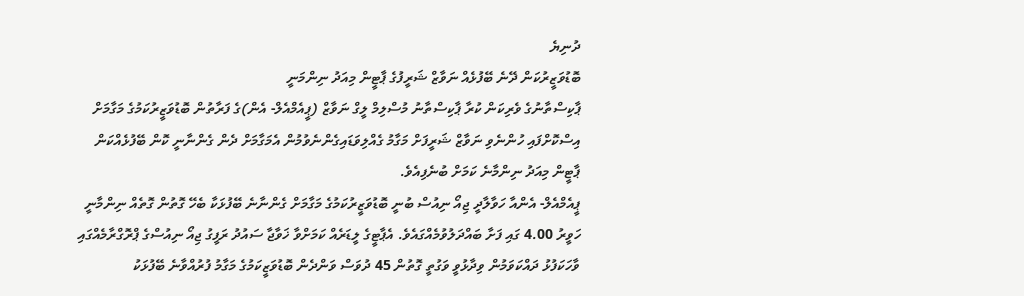ދުނިޔެ
ބޮޑުވަޒީރުކަން ދޭނެ ބޭފުޅެއް ނަވާޒް ޝަރީފުގެ ޕާޓީން މިއަދު ނިންމަނީ
ޕާކިސްތާނުގެ ވެރިކަން ކުރާ ޕާކިސްތާނު މުސްލިމް ލީގް ނަވާޒް (ޕީއެމްއެލް- އެން)ގެ ފަރާތުން ބޮޑުވަޒީރުކަމުގެ މަގާމަށް އިސްކޮށްފައި ހުންނެވި ނަވާޒް ޝަރީފަށް މަގާމު ގެއްލިވަޑައިގެންނެވުމުން އެމަގާމަށް ދެން ގެންނާނީ ކޮން ބޭފުޅެއްކަން ޕާޓީން މިއަދު ނިންމާނެ ކަމަށް ބުނެފިއެވެ.
ޕީއެމްއެލް- އެންއާ ހަވާލާދީ ޖިއޯ ނިއުސް ބުނީ ބޮޑުވަޒީރުކަމުގެ މަގާމަށް ގެންނާނެ ބޭފުޅަކާ ބެހޭ ގޮތުން ގޮތެއް ނިންމާނީ ހަވީރު 4.00 ގައި ފަށާ ބައްދަލުވުމެއްގައެވެ. އެޕާޓީގެ ލީޑަރެއް ކަމަށްވާ ޚަވާޖާ ސައުދު ރަފީގު ޖިއޯ ނިއުސްގެ ޕްރޮގްރާމެއްގައި ވާހަކަފުޅު ދައްކަވަމުން ވިދާޅުވީ ވަގުތީ ގޮތުން 45 ދުވަސް ވަންދެން ބޮޑުވަޒީކަމުގެ މަގާމު ފުރުއްވާނެ ބޭފުޅަކު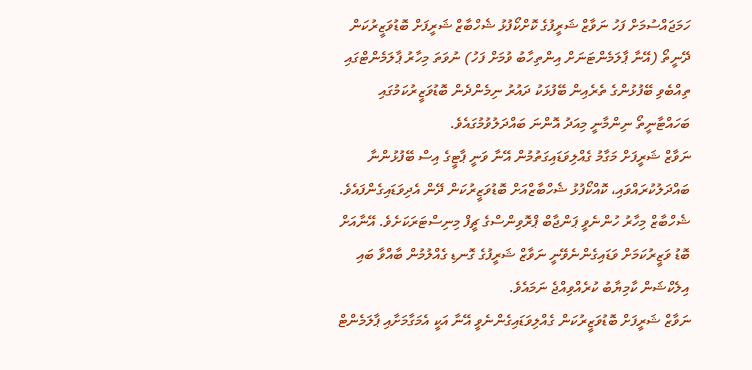ހަމަޖައްސުމަށް ފަހު ނަވާޒް ޝަރީފުގެ ކޮށްކޯފުޅު ޝެހްބާޒް ޝަރީފަށް ބޮޑުވަޒީރުކަން ދޭނީތޯ (އޭނާ ޕާލަމެންޓަނަށް އިންތިހާބު ވުމަށް ފަހު) ނުވަތަ މިހާރު ޕާލަމެންޓްގައި ތިއްބެވި ބޭފުޅުންގެ ތެރެއިން ބޭފުޅަކު ދައުރު ނިމެންދެން ބޮޑުވަޒީރުކަމުގައި ބަހައްޓާނީތޯ ނިންމާނީ މިއަދު އޮންނަ ބައްދަލުވުމުގައެވެ.
ނަވާޒް ޝަރީފަށް މަގާމު ގެއްލިވަޑައިގަތުމުން އޭނާ ވަނީ ޕާޓީގެ އިސް ބޭފުޅުންނާ ބައްދަލުކުރައްވައި، ކޮއްކޯފުޅު ޝެހްބާޒްއަށް ބޮޑުވަޒީރުކަން ދޭން އެދިވަޑައިގެންފައެވެ. ޝެހްބާޒް މިހާރު ހުންނެވީ ޕަންޖާބް ޕްރޮވިންސްގެ ޗީފް މިނިސްޓަރަކަށެވެ. އޭނާއަށް ބޮޑު ވަޒީރުކަމަށް ވަޑައިގެންނެވޭނީ ނަވާޒް ޝަރީފުގެ ގޮނޑި ގެއްލުމުން ބާއްވާ ބައި އިލެކްޝަން ކާމިޔާބު ކުރެއްވިއްޖެ ނަމައެވެ.
ނަވާޒް ޝަރީފަށް ބޮޑުވަޒީރުކަން ގެއްލިވަޑައިގެންނެވީ އޭނާ އަކީ އެމަގާމަށާއި ޕާލަމެންޓް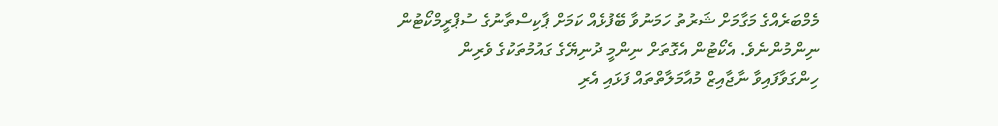މެމްބަރެއްގެ މަގާމަށް ޝަރުތު ހަމަނުވާ ބޭފުޅެއް ކަމަށް ޕާކިސްތާނުގެ ސުޕްރީމްކޯޓުން ނިންމުންނެވެ. އެކޯޓުން އެގޮތަށް ނިންމީ ދުނިޔޭގެ ގައުމުތަކުގެ ވެރިން ހިންގަވާފައިވާ ނާޖާއިޒް މުއާމަލާތްތައް ފަޅައި އެރި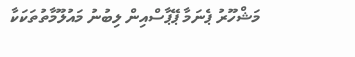މަޝްހޫރު ޕެނަމާ ޕޭޕާސްއިން ލިބުނު މައުލޫމާތުތަކަކާ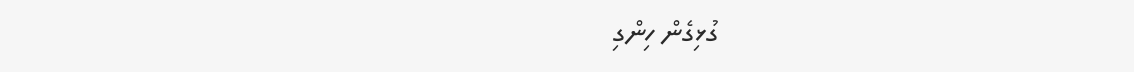ގުޅިގެން ހިންގި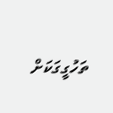ތަހުގީގަކަށް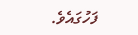ފަހުގައެވެ.